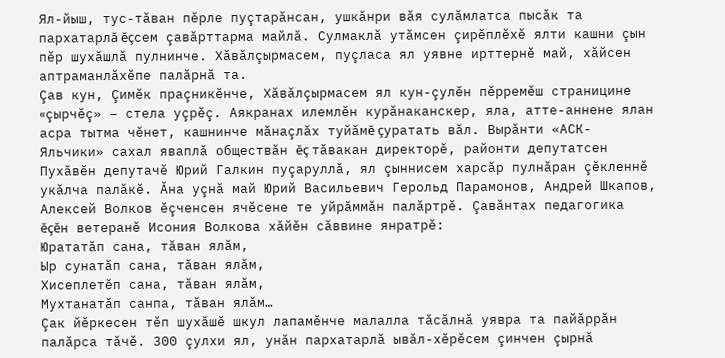Ял-йыш, тус-тăван пĕрле пуçтарăнсан, ушкăнри вăя сулăмлатса пысăк та пархатарлă ĕçсем çавăрттарма майлă. Сулмаклă утăмсен çирĕплĕхĕ ялти кашни çын пĕр шухăшлă пулнинче. Хăвăлçырмасем, пуçласа ял уявне ирттернĕ май, хăйсен аптраманлăхĕпе палăрнă та.
Çав кун, Çимĕк праçникĕнче, Хăвăлçырмасем ял кун-çулĕн пĕрремĕш страницине «çырчĕç» – стела уçрĕç. Аякранах илемлĕн курăнаканскер, яла, атте-аннене ялан асра тытма чĕнет, кашнинче мăнаçлăх туйăмĕ çуратать вăл. Вырăнти «АСК-Яльчики» сахал яваплă обществăн ĕç тăвакан директорĕ, районти депутатсен Пухăвĕн депутачĕ Юрий Галкин пуçаруллă, ял çыннисем харсăр пулнăран çĕкленнĕ укăлча палăкĕ. Ăна уçнă май Юрий Васильевич Герольд Парамонов, Андрей Шкапов, Алексей Волков ĕçченсен ячĕсене те уйрăммăн палăртрĕ. Çавăнтах педагогика ĕçĕн ветеранĕ Исония Волкова хăйĕн сăввине янратрĕ:
Юрататăп сана, тăван ялăм,
Ыр сунатăп сана, тăван ялăм,
Хисеплетĕп сана, тăван ялăм,
Мухтанатăп санпа, тăван ялăм…
Çак йĕркесен тĕп шухăшĕ шкул лапамĕнче малалла тăсăлнă уявра та пайăррăн палăрса тăчĕ. 300 çулхи ял, унăн пархатарлă ывăл-хĕрĕсем çинчен çырнă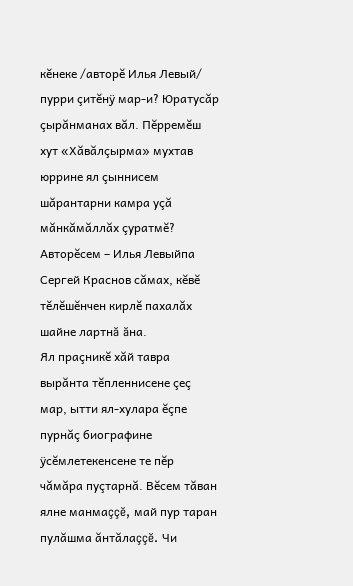кĕнеке /авторĕ Илья Левый/ пурри çитĕнÿ мар-и? Юратусăр çырăнманах вăл. Пĕрремĕш хут «Хăвăлçырма» мухтав юррине ял çыннисем шăрантарни камра уçă мăнкăмăллăх çуратмĕ? Авторĕсем – Илья Левыйпа Сергей Краснов сăмах, кĕвĕ тĕлĕшĕнчен кирлĕ пахалăх шайне лартнă ăна.
Ял праçникĕ хăй тавра вырăнта тĕпленнисене çеç мар, ытти ял-хулара ĕçпе пурнăç биографине ÿсĕмлетекенсене те пĕр чăмăра пуçтарнă. Вĕсем тăван ялне манмаççĕ, май пур таран пулăшма ăнтăлаççĕ. Чи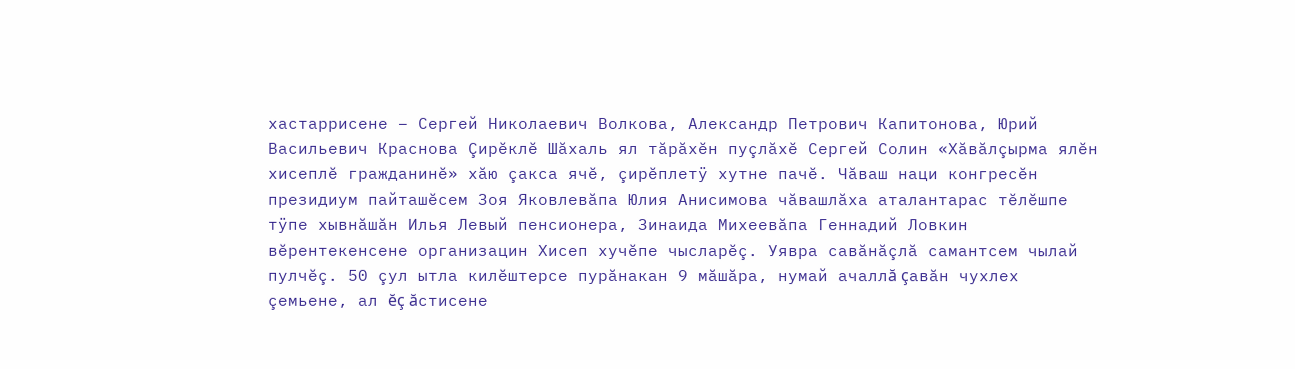хастаррисене – Сергей Николаевич Волкова, Александр Петрович Капитонова, Юрий Васильевич Краснова Çирĕклĕ Шăхаль ял тăрăхĕн пуçлăхĕ Сергей Солин «Хăвăлçырма ялĕн хисеплĕ гражданинĕ» хăю çакса ячĕ, çирĕплетÿ хутне пачĕ. Чăваш наци конгресĕн президиум пайташĕсем Зоя Яковлевăпа Юлия Анисимова чăвашлăха аталантарас тĕлĕшпе тÿпе хывнăшăн Илья Левый пенсионера, Зинаида Михеевăпа Геннадий Ловкин вĕрентекенсене организацин Хисеп хучĕпе чысларĕç. Уявра савăнăçлă самантсем чылай пулчĕç. 50 çул ытла килĕштерсе пурăнакан 9 мăшăра, нумай ачаллă çавăн чухлех çемьене, ал ĕç ăстисене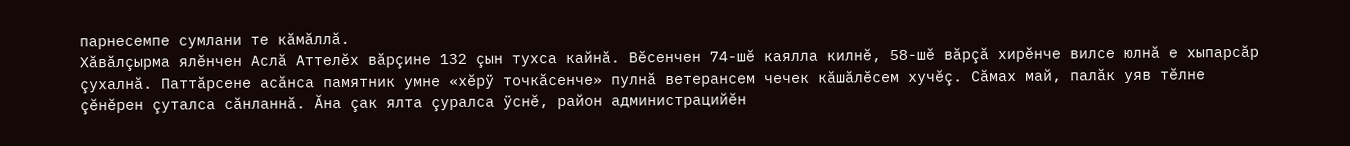парнесемпе сумлани те кăмăллă.
Хăвăлçырма ялĕнчен Аслă Аттелĕх вăрçине 132 çын тухса кайнă. Вĕсенчен 74-шĕ каялла килнĕ, 58-шĕ вăрçă хирĕнче вилсе юлнă е хыпарсăр çухалнă. Паттăрсене асăнса памятник умне «хĕрÿ точкăсенче» пулнă ветерансем чечек кăшăлĕсем хучĕç. Сăмах май, палăк уяв тĕлне çĕнĕрен çуталса сăнланнă. Ăна çак ялта çуралса ÿснĕ, район администрацийĕн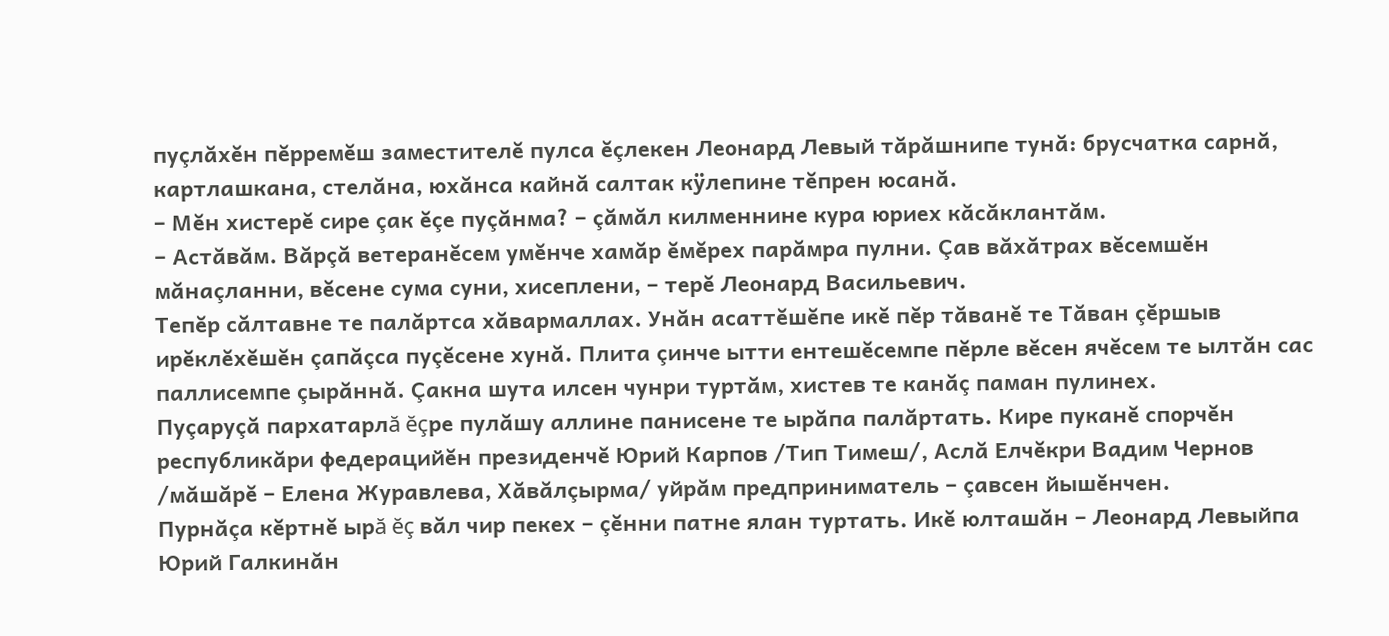пуçлăхĕн пĕрремĕш заместителĕ пулса ĕçлекен Леонард Левый тăрăшнипе тунă: брусчатка сарнă, картлашкана, стелăна, юхăнса кайнă салтак кÿлепине тĕпрен юсанă.
– Мĕн хистерĕ сире çак ĕçе пуçăнма? – çăмăл килменнине кура юриех кăсăклантăм.
– Астăвăм. Вăрçă ветеранĕсем умĕнче хамăр ĕмĕрех парăмра пулни. Çав вăхăтрах вĕсемшĕн мăнаçланни, вĕсене сума суни, хисеплени, – терĕ Леонард Васильевич.
Тепĕр сăлтавне те палăртса хăвармаллах. Унăн асаттĕшĕпе икĕ пĕр тăванĕ те Тăван çĕршыв ирĕклĕхĕшĕн çапăçса пуçĕсене хунă. Плита çинче ытти ентешĕсемпе пĕрле вĕсен ячĕсем те ылтăн сас паллисемпе çырăннă. Çакна шута илсен чунри туртăм, хистев те канăç паман пулинех.
Пуçаруçă пархатарлă ĕçре пулăшу аллине панисене те ырăпа палăртать. Кире пуканĕ спорчĕн республикăри федерацийĕн президенчĕ Юрий Карпов /Тип Тимеш/, Аслă Елчĕкри Вадим Чернов /мăшăрĕ – Елена Журавлева, Хăвăлçырма/ уйрăм предприниматель – çавсен йышĕнчен.
Пурнăçа кĕртнĕ ырă ĕç вăл чир пекех – çĕнни патне ялан туртать. Икĕ юлташăн – Леонард Левыйпа Юрий Галкинăн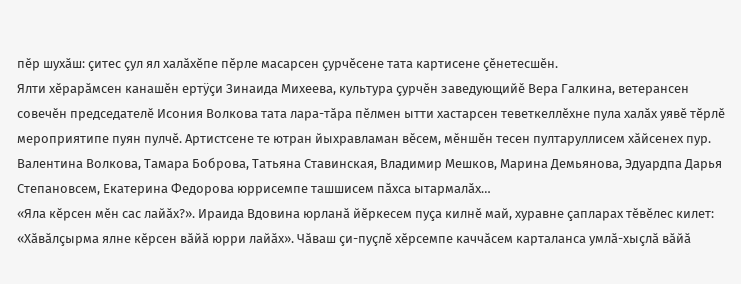пĕр шухăш: çитес çул ял халăхĕпе пĕрле масарсен çурчĕсене тата картисене çĕнетесшĕн.
Ялти хĕрарăмсен канашĕн ертÿçи Зинаида Михеева, культура çурчĕн заведующийĕ Вера Галкина, ветерансен совечĕн председателĕ Исония Волкова тата лара-тăра пĕлмен ытти хастарсен теветкеллĕхне пула халăх уявĕ тĕрлĕ мероприятипе пуян пулчĕ. Артистсене те ютран йыхравламан вĕсем, мĕншĕн тесен пултаруллисем хăйсенех пур. Валентина Волкова, Тамара Боброва, Татьяна Ставинская, Владимир Мешков, Марина Демьянова, Эдуардпа Дарья Степановсем, Екатерина Федорова юррисемпе ташшисем пăхса ытармалăх…
«Яла кĕрсен мĕн сас лайăх?». Ираида Вдовина юрланă йĕркесем пуçа килнĕ май, хуравне çапларах тĕвĕлес килет: «Хăвăлçырма ялне кĕрсен вăйă юрри лайăх». Чăваш çи-пуçлĕ хĕрсемпе каччăсем карталанса умлă-хыçлă вăйă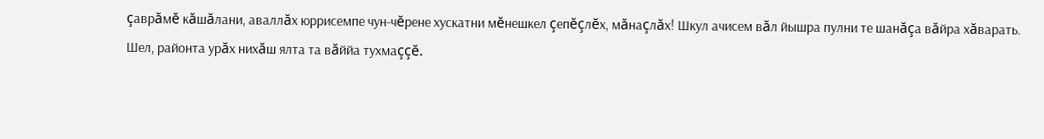çаврăмĕ кăшăлани, аваллăх юррисемпе чун-чĕрене хускатни мĕнешкел çепĕçлĕх, мăнаçлăх! Шкул ачисем вăл йышра пулни те шанăçа вăйра хăварать.
Шел, районта урăх нихăш ялта та вăййа тухмаççĕ.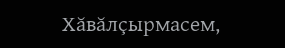Хăвăлçырмасем,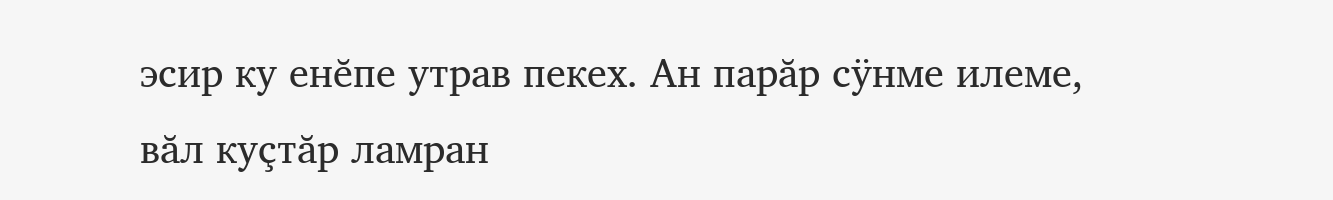эсир ку енĕпе утрав пекех. Ан парăр сÿнме илеме, вăл куçтăр ламран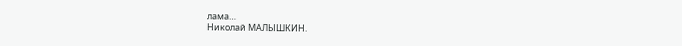лама…
Николай МАЛЫШКИН.